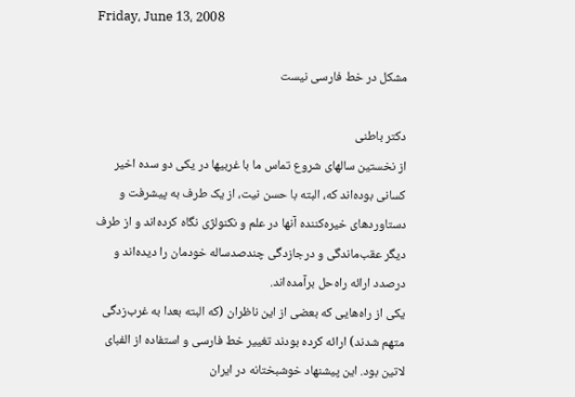Friday، June 13، 2008

مشکل در خط فارسی نیست

دکتر باطنی
از نخستین سالهای شروع تماس ما با غربیها در یکی دو سده اخیر کسانی بوده‌اند که، البته با حسن نیت، از یک طرف به پیشرفت و دستاوردهای خیره‌کننده آنها در علم و نکنولژی نگاه کرده‌اند و از طرف دیگر عقب‌ماندگی و درجازدگی چندصدساله خودمان را دیده‌اند و درصدد ارائه راه‌حل برآمده‌اند.
یکی از راه‌هایی که بعضی از این ناظران (که البته بعدا به غرب‌زدگی متهم شدند) ارائه کرده بودند تغییر خط فارسی و استفاده از الفبای لاتین بود. این پیشنهاد خوشبختانه در ایران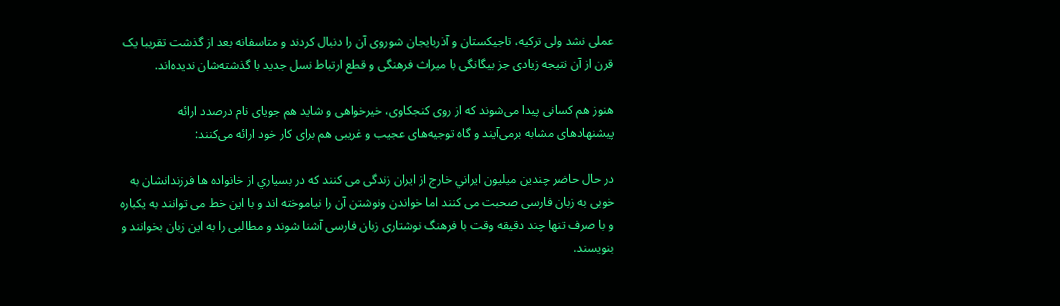عملی نشد ولی ترکیه، تاجیکستان و آذربایجان شوروی آن را دنبال کردند و متاسفانه بعد از گذشت تقریبا یک قرن از آن نتیجه زیادی جز بیگانگی با میراث فرهنگی و قطع ارتباط نسل جدید با گذشته‌شان ندیده‌اند.

هنوز هم کسانی پیدا می‌شوند که از روی کنجکاوی، خیرخواهی و شاید هم جویای نام درصدد ارائه پیشنهادهای مشابه برمی‌آیند و گاه توجیه‌های عجیب و غریبی هم برای کار خود ارائه می‌کنند:

در حال حاضر چندين ميليون ايراني خارج از ايران زندگى مى كنند كه در بسياري از خانواده ها فرزندانشان به خوبى به زبان فارسى صحبت مى كنند اما خواندن ونوشتن آن را نياموخته اند و با اين خط مى توانند به يكباره و با صرف تنها چند دقيقه وقت با فرهنگ نوشتارى زبان فارسى آشنا شوند و مطالبى را به اين زبان بخوانند و بنويسند.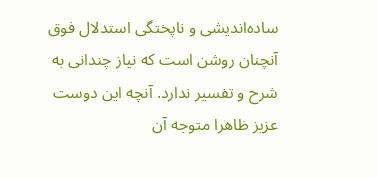ساده‌اندیشی و ناپختگی استدلال فوق آنچنان روشن است که نیاز چندانی به شرح و تفسیر ندارد. آنچه این دوست عزیز ظاهرا متوجه آن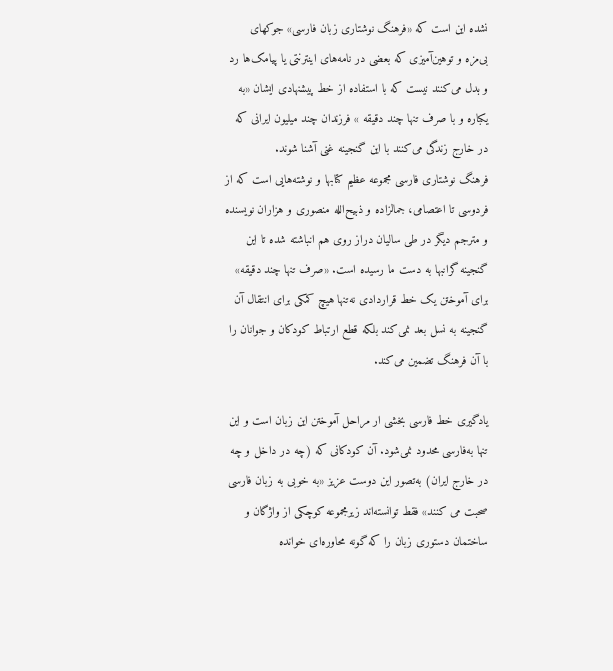نشده این است که «فرهنگ نوشتارى زبان فارسى» جوکهای بی‌مزه‌ و توهین‌آمیزی که بعضی در نامه‌های اینترنتی یا پیامک‌ها رد و بدل می‌کنند نیست که با استفاده از خط پیشنهادی ایشان «به يكباره و با صرف تنها چند دقيقه » فرزندان چند میلیون ایرانی که در خارج زندگی می‌کنند با این گنجینه غنی آشنا شوند.
فرهنگ نوشتاری فارسی مجموعه عظیم کتابها و نوشته‌هایی است که از فردوسی تا اعتصامی، جمالزاده و ذبیح‌الله منصوری و هزاران نویسنده و مترجم دیگر در طی سالیان دراز روی هم انباشته شده تا این گنجینه گرانبها به دست ما رسیده است. «صرف تنها چند دقيقه» برای آموختن یک خط قراردادی نه‌تنها هیچ کمکی برای انتقال آن گنجینه به نسل بعد نمی‌کند بلکه قطع ارتباط کودکان و جوانان را با آن فرهنگ تضمین می‌کند.

یادگیری خط فارسی بخشی ار مراحل آموختن این زبان است و این تنها به‌فارسی محدود نمی‌شود. آن کودکانی که (چه در داخل و چه در خارج ایران) به‌تصور این دوست عزیز «به خوبى به زبان فارسى صحبت مى كنند» فقط توانسته‌اند زیرمجموعه کوچکی از واژگان و ساختمان دستوری زبان را که گونه محاوره‌ای خوانده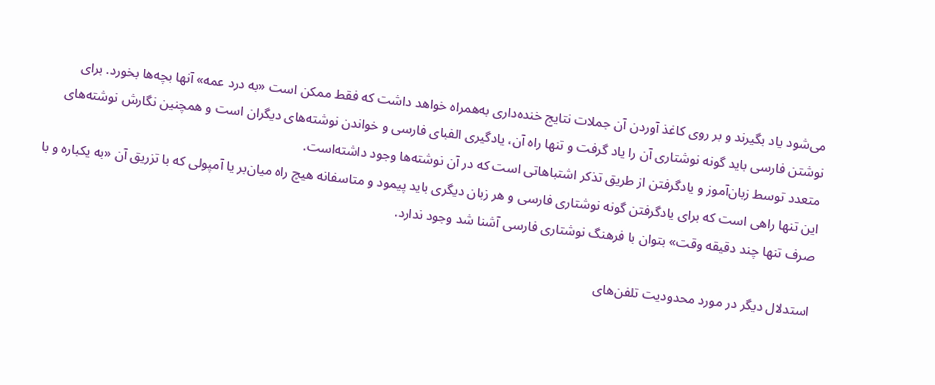می‌شود یاد بگیرند و بر روی کاغذ آوردن آن جملات نتایج خنده‌داری به‌همراه خواهد داشت که فقط ممکن است «به درد عمه» آنها بچه‌ها بخورد. برای نوشتن فارسی باید گونه نوشتاری آن را یاد گرفت و تنها راه آن، یادگیری الفبای فارسی و خواندن نوشته‌های دیگران است و همچنین نگارش نوشته‌های متعدد توسط زبان‌آموز و یادگرفتن از طریق تذکر اشتباهاتی است که در آن نوشته‌ها وجود داشته‌است.
این تنها راهی است که برای یادگرفتن گونه نوشتاری فارسی و هر زبان دیگری باید پیمود و متاسفانه هیچ راه میان‌بر یا آمپولی که با تزریق آن «به يكباره و با صرف تنها چند دقيقه وقت» بتوان با فرهنگ نوشتاری فارسی آشنا شد وجود ندارد.

استدلال دیگر در مورد محدودیت تلفن‌های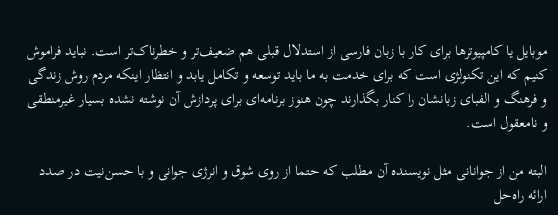موبایل یا کامپیوترها برای کار با زبان فارسی از استدلال قبلی هم ضعیف‌تر و خطرناک‌تر است. نباید فراموش کنیم که این تکنولژی است که برای خدمت به ما باید توسعه و تکامل یابد و انتظار اینکه مردم روش زندگی و فرهنگ و الفبای زبانشان را کنار بگذارند چون هنوز برنامه‌ای برای پردازش آن نوشته نشده بسیار غیرمنطقی و نامعقول است.

البته من از جوانانی مثل نویسنده آن مطلب که حتما از روی شوق و انرژی جوانی و با حسن‌نیت در صدد ارائه راه‌حل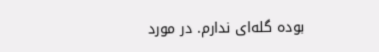بوده گله‌ای ندارم. در مورد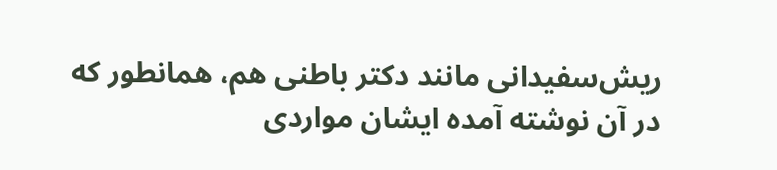ریش‌سفیدانی مانند دکتر باطنی هم، همانطور که در آن نوشته آمده ایشان مواردی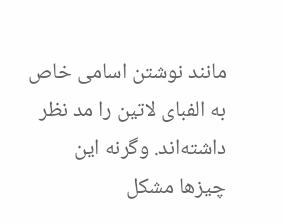مانند نوشتن اسامی خاص به الفبای لاتین را مد نظر داشته‌اند. وگرنه این چیزها مشکل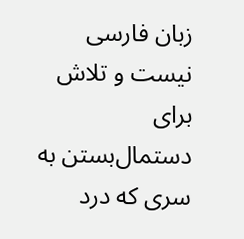زبان فارسی نیست و تلاش برای دستمال‌بستن به سری که درد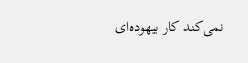نمی‌کند کار بیهوده‌ای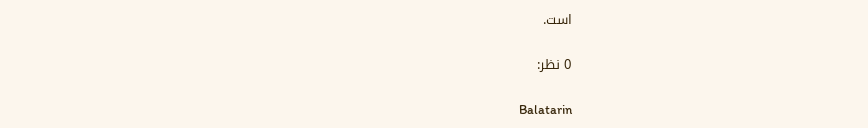است.

0 نظر:

Balatarin